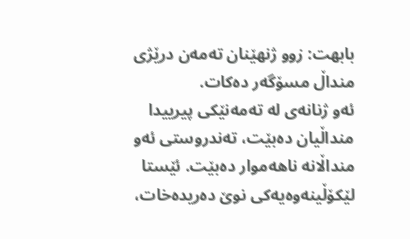بابهت: زوو ژنهێنان تەمەن درێژی منداڵ مسۆگەر دەکات.
ئەو ژنانەی له تەمەنێکی پیرییدا منداڵیان دەبێت، تەندروستی ئەو منداڵانە ناهەموار دەبێت. ئێستا لێکۆڵینەوەیەکی نوێ دەریدەخات،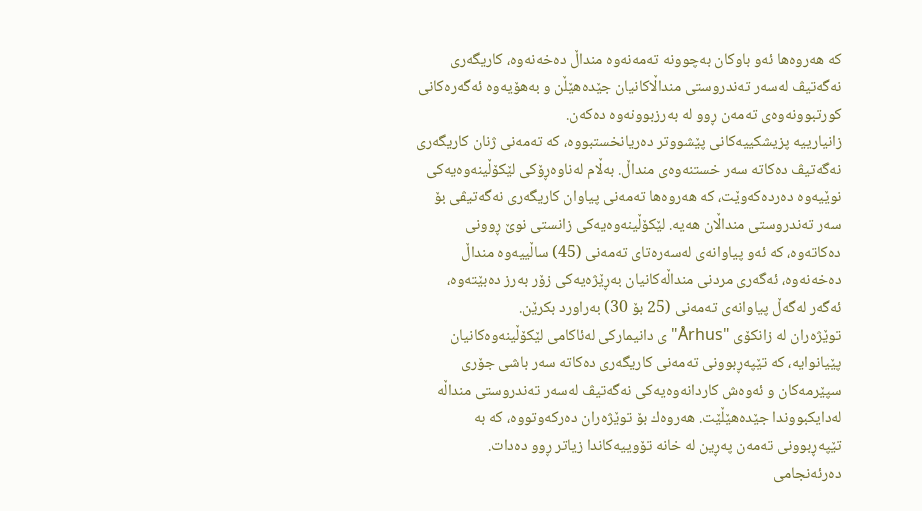که هەروەها ئەو باوکان بەچوونە تەمەنەوه منداڵ دەخەنەوه، کاریگەری نەگەتیڤ لەسەر تەندروستی منداڵاکانیان جێدەهێڵن و بەهۆیەوه ئەگەرەکانی کورتبوونەوەی تەمەن ڕوو له بەرزبوونەوه دەکەن.
زانیارییه پزیشکییەکانی پێشووتر دەریانخستبووه، که تەمەنی ژنان کاریگەری نەگەتیڤ دەکاتە سەر خستنەوەی منداڵ. بەڵام لەناوەڕۆکی لێکۆڵینەوەیەکی نوێیەوه دەردەکەوێت، که هەروەها تەمەنی پیاوان کاریگەری نەگەتیڤی بۆ سەر تەندروستی منداڵان هەیه. لێکۆڵینەوەیەکی زانستی نوێ ڕوونی دەکاتەوه، که ئەو پیاوانەی لەسەرەتای تەمەنی (45) ساڵییەوه منداڵ دەخەنەوه، ئەگەری مردنی منداڵەکانیان بەڕێژەیەکی زۆر بەرز دەبێتەوه، ئەگەر لەگەڵ پیاوانەی تەمەنی (25 بۆ 30) بەراورد بکرێن.
توێژەران له زانکۆی "Århus"ی دانیمارکی لەئاکامی لێکۆڵینەوەکانیان پێیانوایه، که تێپەڕبوونی تەمەنی کاریگەری دەکاتە سەر باشی جۆری سپێرمەکان و ئەوەش کاردانەوەیەکی نەگەتیڤ لەسەر تەندروستی منداڵه لەدایکبووندا جێدەهێڵێت. هەروەك بۆ توێژەران دەرکەوتووه، که به تێپەڕبوونی تەمەن پەڕین له خانە تۆوییەکاندا زیاتر ڕوو دەدات.
دەرئەنجامی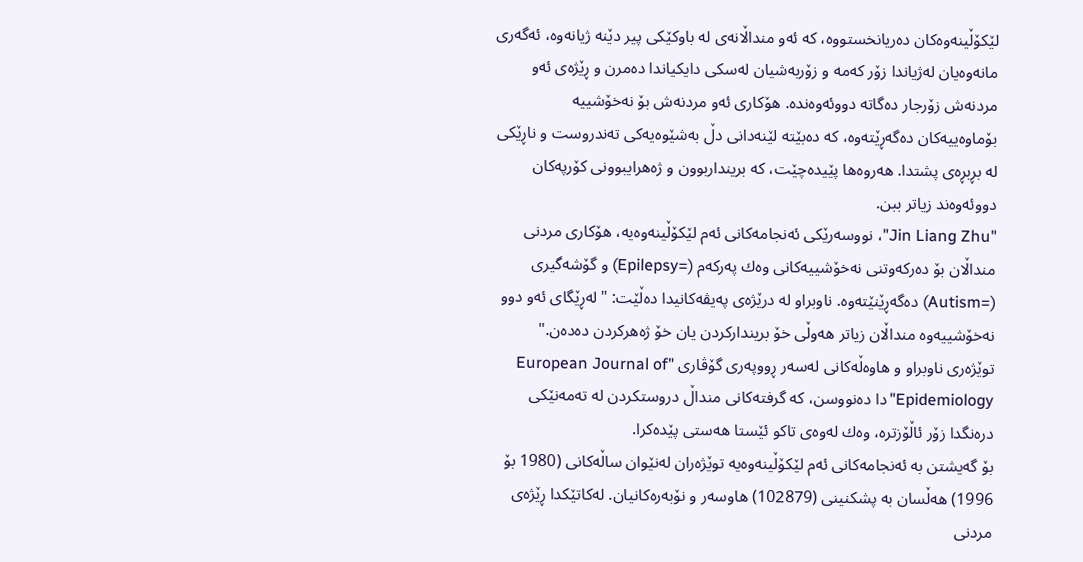لێکۆڵینەوەکان دەریانخستووه، که ئەو منداڵانەی له باوكێکی پیر دێنە ژیانەوه، ئەگەری مانەوەیان لەژیاندا زۆر کەمه و زۆربەشیان لەسکی دایکیاندا دەمرن و ڕێژەی ئەو مردنەش زۆرجار دەگاته دووئەوەنده. هۆکاری ئەو مردنەش بۆ نەخۆشییه بۆماوەییەکان دەگەڕێتەوه، که دەبێته لێنەدانی دڵ بەشێوەیەکی تەندروست و ناڕێکی له بڕبڕەی پشتدا. هەروەها پێیدەچێت، که برینداربوون و ژەهرایبوونی کۆرپەکان دووئەوەند زیاتر ببن.
"Jin Liang Zhu"، نووسەرێکی ئەنجامەکانی ئەم لێکۆڵینەوەیە، هۆکاری مردنی منداڵان بۆ دەرکەوتنی نەخۆشییەکانی وەك پەرکەم (=Epilepsy) و گۆشەگیری (=Autism) دەگەڕێنێتەوه. ناوبراو له درێژەی پەیڤەکانیدا دەڵێت: "لەڕێگای ئەو دوو نەخۆشییەوه منداڵان زیاتر هەوڵی خۆ بریندارکردن یان خۆ ژەهرکردن دەدەن."
توێژەری ناوبراو و هاوەڵەکانی لەسەر ڕووپەری گۆڤاری "European Journal of Epidemiology"دا دەنووسن، که گرفتەکانی منداڵ دروستکردن له تەمەنێکی درەنگدا زۆر ئاڵۆزتره، وەك لەوەی تاکو ئێستا هەستی پێدەکرا.
بۆ گەیشتن به ئەنجامەکانی ئەم لێکۆڵینەوەیه توێژەران لەنێوان ساڵەکانی (1980 بۆ 1996) هەڵسان به پشکنینی (102879) هاوسەر و نۆبەرەکانیان. لەکاتێکدا ڕێژەی مردنی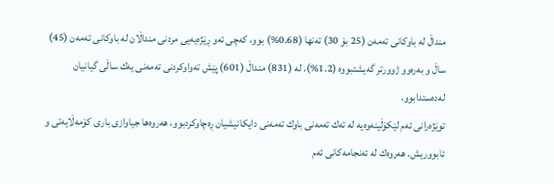منداڵ له باوکانی تەمەن (25 بۆ 30) تەنها (0.68%) بوو، کەچی ئەو ڕێژەیەیی مردنی منداڵان له باوکانی تەمەن (45) ساڵ و بەرەوو ژوورتر گەیشتبووه (1.2%). له (831) منداڵ (601) پێش تەواوکردنی تەمەنی یەك ساڵی گیانیان لەدەستدابوو.
توێژەرانی ئەم لێکۆڵینەوەیە له تەك تەمەنی باوك تەمەنی دایکانیشیان ڕەچاوکردبوو، هەروەها جیاوازی باری کۆمەڵایەتی و ئابووریش. هەروەك له ئەنجامەکانی ئەم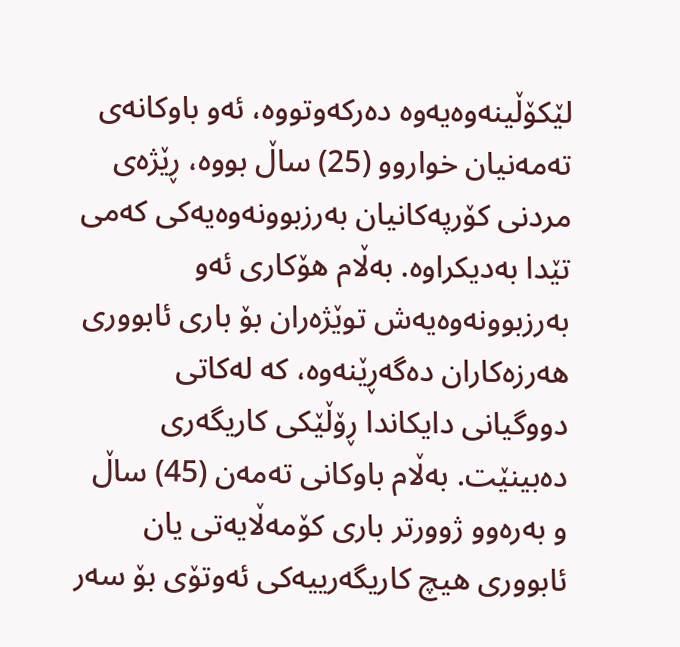لێکۆڵینەوەیەوه دەرکەوتووه، ئەو باوکانەی تەمەنیان خواروو (25) ساڵ بووه، ڕێژەی مردنی کۆرپەکانیان بەرزبوونەوەیەکی کەمی تێدا بەدیکراوه. بەڵام هۆکاری ئەو بەرزبوونەوەیەش توێژەران بۆ باری ئابووری هەرزەکاران دەگەڕێنەوه، که لەکاتی دووگیانی دایکاندا ڕۆڵێکی کاریگەری دەبینێت. بەڵام باوکانی تەمەن (45) ساڵ و بەرەوو ژوورتر باری کۆمەڵایەتی یان ئابووری هیچ کاریگەرییەکی ئەوتۆی بۆ سەر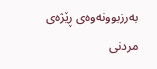بەرزبوونەوەی ڕێژەی مردنی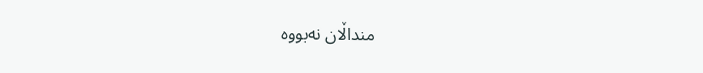منداڵان نەبووه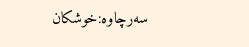سەرچاوە:خوشکان